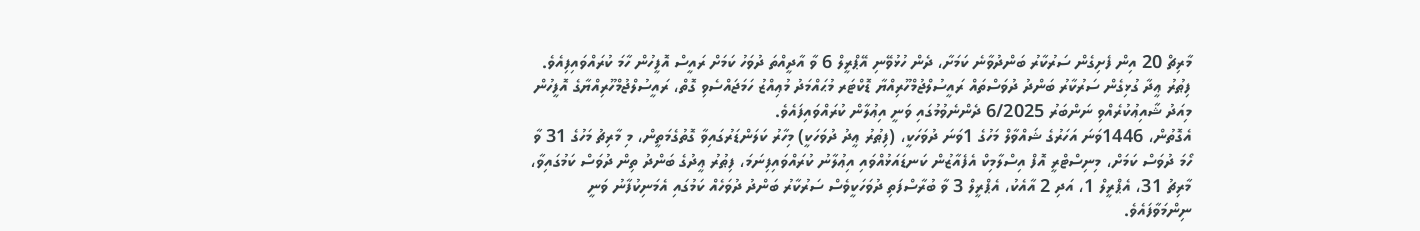މާރިޗް 20 އިން ފެށިގެން ސަރުކާރު ބަންދުވާނެ ކަމަށާ، ދެން ހުޅުވޭނި އޭޕްރީލް 6 ވާ އާދީއްތަ ދުވަހު ކަމަށް ރައީސް އޮފީހުން ހާމަ ކުރައްވައިފިއެވެ.
ފިޠުރު ޢީދާ ގުޅިގެން ސަރުކާރު ބަންދު ދުވަސްތައް ރައީސުލްޖުމްހޫރިއްޔާ ޑޮކްޓަރ މުޙައްމަދު މުޢިއްޒު ހަމަޖައްސެވި ގޮތް، ރައީސުލްޖުމްހޫރިއްޔާގެ އޮފީހުން މިއަދު ޝާއިޢުކުރެއްވި ނަންބަރު 6/2025 ދެންނެވުމުގައި ވަނީ އިޢުލާން ކުރައްވައިފައެވެ.
އެގޮތުން، 1446ވަނަ އަހަރުގެ ޝައްވާލް މަހުގެ 1ވަނަ ދުވަހަކީ، (ފިޠުރު ޢީދު ދުވަހަކީ) މިހާރު ކަލަންޑަރުގައިވާ ގޮތުގެމަތީން، މި މާރިޗު މަހުގެ 31 ވާ ހޯމަ ދުވަސް ކަމަށް، މިނިސްޓްރީ އޮފް އިސްލާމިކް އެފެއާޒުން ކަނޑައަޅުއްވައި އިޢުލާނު ކުރައްވައިފިނަމަ، ފިޠުރު ޢީދުގެ ބަންދު ތިން ދުވަސް ކަމުގައިވާ، މާރިޗު 31، އެޕްރީލް 1، އަދި 2 އާއެކު، އެޕްރީލް 3 ވާ ބުރާސްފަތި ދުވަހަކީވެސް ސަރުކާރު ބަންދު ދުވަހެއް ކަމުގައި އެމަނިކުފާނު ވަނީ ނިންމަވާފައެވެ.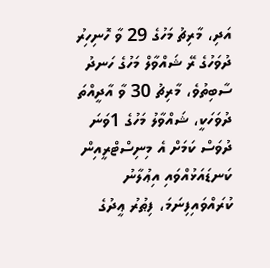އަދި، މާރިޗު މަހުގެ 29 ވާ ހޮނިހިރު ދުވަހުގެ ރޭ ޝައްވާލް މަހުގެ ހަނދު ސާބިތުވެ، މާރިޗު 30 ވާ އާދީއްތަ ދުވަހަކީ، ޝައްވާލު މަހުގެ 1ވަނަ ދުވަސް ކަމަށް އެ މިނިސްޓްރީއިން ކަނޑައަޅުއްވައި އިޢުލާނު ކުރައްވައިފިނަމަ، ފިޠުރު ޢީދުގެ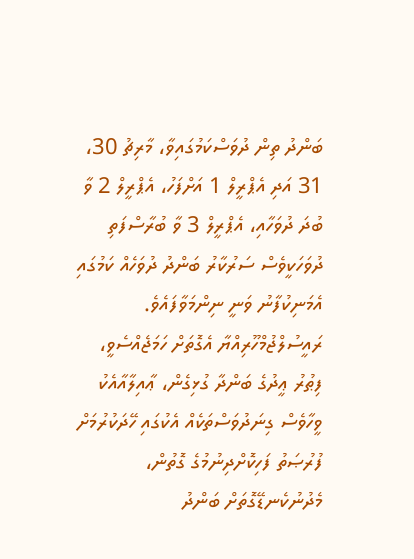ބަންދު ތިން ދުވަސްކަމުގައިވާ، މާރިޗު 30، 31 އަދި އެޕްރީލް 1 އަށްފަހު، އެޕްރީލް 2 ވާ ބުދަ ދުވަހާއި، އެޕްރީލް 3 ވާ ބުރާސްފަތި ދުވަހަކީވެސް ސަރުކާރު ބަންދު ދުވަހެއް ކަމުގައި އެމަނިކުފާނު ވަނީ ނިންމަވާފައެވެ.
ރައީސުލްޖުމްހޫރިއްޔާ އެގޮތަށް ހަމަޖެއްސެވީ، ފިޠުރު ޢީދުގެ ބަންދާ ގުޅިގެން، ޢާއިލާއާއެކު ވީހާވެސް ގިނަދުވަސްތަކެއް އެކުގައި ހޭދަކުރުމަށް ފުރުޞަތު ފަހިކޮށްދިނުމުގެ ގޮތުން، މެދުނުކެނޑޭގޮތަށް ބަންދު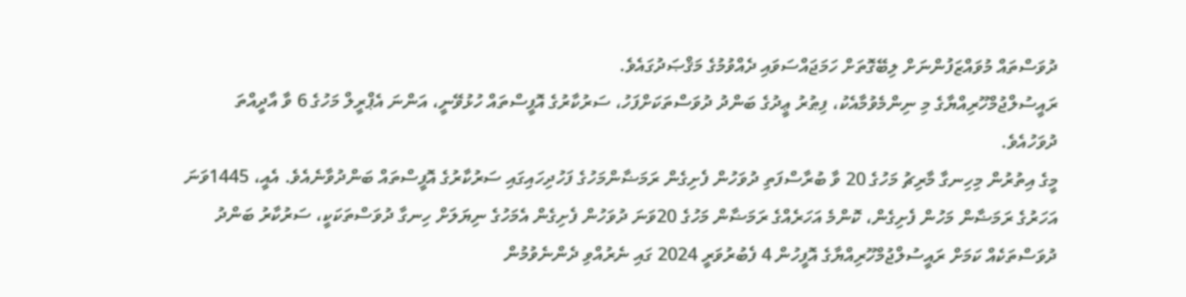ދުވަސްތައް މުވައްޒަފުންނަށް ލިބޭގޮތަށް ހަމަޖައްސަވައި ދެއްވުމުގެ މަޤްޞަދުގައެވެ.
ރައީސުލްޖުމްހޫރިއްޔާގެ މި ނިންމެވުމާއެކު، ފިޠުރު ޢީދުގެ ބަންދު ދުވަސްތަކަށްފަހު، ސަރުކާރުގެ އޮފީސްތައް ހުޅުވޭނީ، އަންނަ އެޕްރީލް މަހުގެ 6 ވާ އާދީއްތަ ދުވަހުއެވެ.
މީގެ އިތުރުން މިހިނގާ މާރިޗު މަހުގެ 20 ވާ ބުރާސްފަތި ދުވަހުން ފެށިގެން ރަމަޟާންމަހުގެ ފަހުދިހައިގައި ސަރުކާރުގެ އޮފީސްތައް ބަންދުވާނެއެވެ. އެއީ، 1445ވަނަ އަހަރުގެ ރަމަޟާން މަހުން ފެށިގެން، ކޮންމެ އަހަރެއްގެ ރަމަޟާން މަހުގެ 20ވަނަ ދުވަހުން ފެށިގެން އެމަހުގެ ނިޔަލަށް ހިނގާ ދުވަސްތަކަކީ، ސަރުކާރު ބަންދު ދުވަސްތަކެއް ކަމަށް ރައީސުލްޖުމްހޫރިއްޔާގެ އޮފީހުން 4 ފެބުރުވަރީ 2024 ގައި ނެރުއްވި ދެންނެވުމުން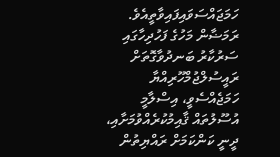ހަމަޖައްސަވައިފައިވާތީއެވެ.
ރަމަޟާން މަހުގެ ފަހުދިހާގައި ސަރުކާރު ބަނދުވާގޮތަށް ރައީސުލްޖުމްހޫރިއްޔާ ހަމަޖެއްސެވީ، އިސްލާމީ އުސޫލުތައް ޤާއިމުކުރެއްވުމަށާއި، ދީނީ ކަންކަމަށް ރައްޔިތުން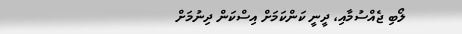ލޯބި ޖެއްސުމާއި، ދީނީ ކަންކަމަށް އިސްކަން ދިނުމަށް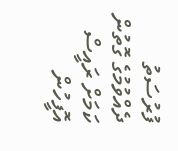ފުރުސަތު ދެއްވުމުގެ ގޮތުން ކަމަށް ރައީސް އޮފީހުން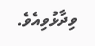ވިދާޅުވިއެވެ.